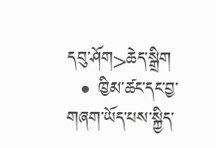དབུ་ཤོག>ཆེད་སྒྲིག
  • ཁྱིམ་ཚང་དང་བྱ་གཞག་ཡོད་པས་སྐྱིད་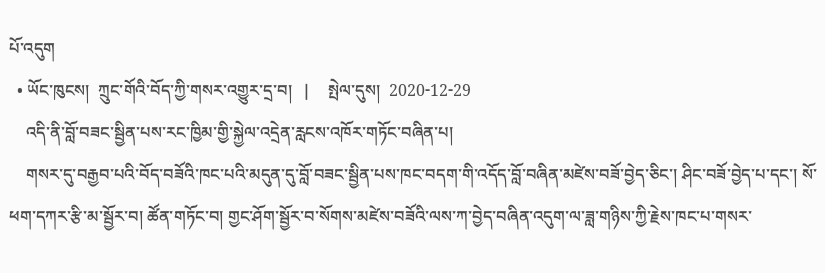པོ་འདུག
  • ཡོང་ཁུངས།  ཀྲུང་གོའི་བོད་ཀྱི་གསར་འགྱུར་དྲ་བ།   |     སྤེལ་དུས།  2020-12-29
    འདི་ནི་བློ་བཟང་སྦྱིན་པས་རང་ཁྱིམ་གྱི་སྐྱེལ་འདྲེན་རླངས་འཁོར་གཏོང་བཞིན་པ།
    གསར་དུ་བརྒྱབ་པའི་བོད་བཟོའི་ཁང་པའི་མདུན་དུ་བློ་བཟང་སྦྱིན་པས་ཁང་བདག་གི་འདོད་བློ་བཞིན་མཛེས་བཟོ་བྱེད་ཅིང་། ཤིང་བཟོ་བྱེད་པ་དང་། སོ་ཕག་དཀར་རྩི་མ་སྦྱོར་བ། ཚོན་གཏོང་བ། གྱང་ཤོག་སྦྱོར་བ་སོགས་མཛེས་བཟོའི་ལས་ཀ་བྱེད་བཞིན་འདུག་ལ་ཟླ་གཉིས་ཀྱི་རྗེས་ཁང་པ་གསར་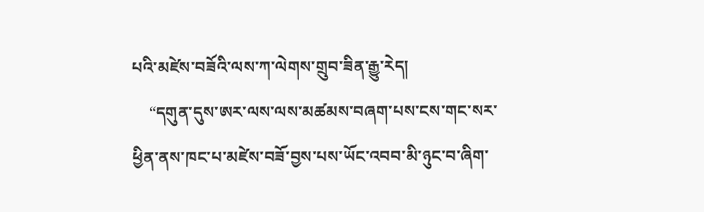པའི་མཛེས་བཟོའི་ལས་ཀ་ལེགས་གྲུབ་ཟིན་རྒྱུ་རེད།
    “དགུན་དུས་ཨར་ལས་ལས་མཚམས་བཞག་པས་ངས་གང་སར་ཕྱིན་ནས་ཁང་པ་མཛེས་བཟོ་བྱས་པས་ཡོང་འབབ་མི་ཉུང་བ་ཞིག་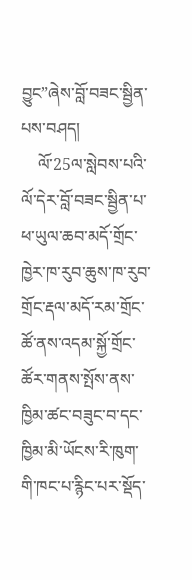བྱུང”ཞེས་བློ་བཟང་སྦྱིན་པས་བཤད།
    ལོ་25ལ་སླེབས་པའི་ལོ་དེར་བློ་བཟང་སྦྱིན་པ་ཕ་ཡུལ་ཆབ་མདོ་གྲོང་ཁྱེར་ཁ་རུབ་ཆུས་ཁ་རུབ་གྲོང་རྡལ་མདོ་རམ་གྲོང་ཚོ་ནས་འདམ་སྐྱོ་གྲོང་ཚོར་གནས་སྤོས་ནས་ཁྱིམ་ཚང་བཟུང་བ་དང་ཁྱིམ་མི་ཡོངས་རི་ཁུག་གི་ཁང་པ་རྙིང་པར་སྡོད་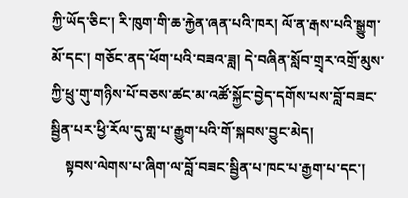ཀྱི་ཡོད་ཅིང་། རི་ཁུག་གི་ཆ་རྐྱེན་ཞན་པའི་ཁར། ལོ་ན་རྒས་པའི་སྒྱུག་མོ་དང་། གཅོང་ནད་ཕོག་པའི་བཟའ་ཟླ། དེ་བཞིན་སློབ་གྲྭར་འགྲོ་མུས་ཀྱི་ཕྲུ་གུ་གཉིས་པོ་བཅས་ཚང་མ་འཚོ་སྐྱོང་བྱེད་དགོས་པས་བློ་བཟང་སྦྱིན་པར་ཕྱི་རོལ་དུ་གླ་པ་རྒྱུག་པའི་གོ་སྐབས་བྱུང་མེད།
    སྟབས་ལེགས་པ་ཞིག་ལ་བློ་བཟང་སྦྱིན་པ་ཁང་པ་རྒྱག་པ་དང་།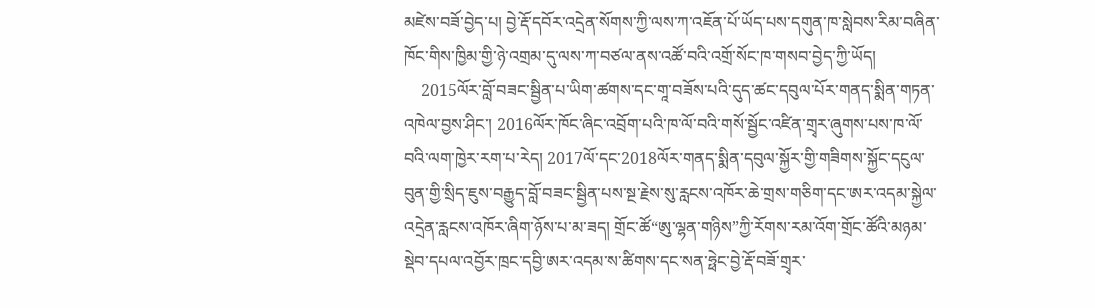མཛེས་བཟོ་བྱེད་པ། བྱེ་རྡོ་དབོར་འདྲེན་སོགས་ཀྱི་ལས་ཀ་འཇོན་པོ་ཡོད་པས་དགུན་ཁ་སླེབས་རིམ་བཞིན་ཁོང་གིས་ཁྱིམ་གྱི་ཉེ་འགྲམ་དུ་ལས་ཀ་བཙལ་ནས་འཚོ་བའི་འགྲོ་སོང་ཁ་གསབ་བྱེད་ཀྱི་ཡོད།
    2015ལོར་བློ་བཟང་སྦྱིན་པ་ཡིག་ཚགས་དང་གཱ་བཟོས་པའི་དུད་ཚང་དབུལ་པོར་གནད་སྨིན་གཏན་འཁེལ་བྱས་ཤིང་། 2016ལོར་ཁོང་ཞིང་འབྲོག་པའི་ཁ་ལོ་བའི་གསོ་སྦྱོང་འཛིན་གྲྭར་ཞུགས་པས་ཁ་ལོ་བའི་ལག་ཁྱེར་རག་པ་རེད། 2017ལོ་དང་2018ལོར་གནད་སྨིན་དབུལ་སྐྱོར་གྱི་གཟིགས་སྐྱོང་དངུལ་བུན་གྱི་སྲིད་ཇུས་བརྒྱུད་བློ་བཟང་སྦྱིན་པས་སྔ་རྗེས་སུ་རླངས་འཁོར་ཆེ་གྲས་གཅིག་དང་ཨར་འདམ་སྐྱེལ་འདྲེན་རླངས་འཁོར་ཞིག་ཉོས་པ་མ་ཟད། གྲོང་ཚོ“ཨུ་ལྷན་གཉིས”ཀྱི་རོགས་རམ་འོག་གྲོང་ཚོའི་མཉམ་སྡེབ་དཔལ་འབྱོར་ཁྲང་དབྱི་ཨར་འདམ་ས་ཚིགས་དང་སན་ཧྥེང་བྱེ་རྡོ་བཟོ་གྲྭར་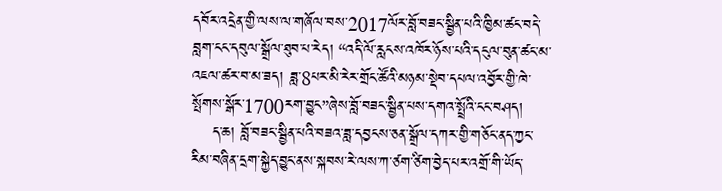དབོར་འདྲེན་གྱི་ལས་ལ་གཞོལ་བས་2017ལོར་བློ་བཟང་སྦྱིན་པའི་ཁྱིམ་ཚང་བདེ་བླག་ངང་དབུལ་སྒྲོལ་ཐུབ་པ་རེད། “འདི་ལོ་རླངས་འཁོར་ཉོས་པའི་དངུལ་བུན་ཚང་མ་འཇལ་ཚར་བ་མ་ཟད། ཟླ་8པར་མི་རེར་གྲོང་ཚོའི་མཉམ་སྡེབ་དཔལ་འབྱོར་གྱི་ཁེ་སྤོགས་སྒོར་1700རག་བྱུང”ཞེས་བློ་བཟང་སྦྱིན་པས་དགའ་སྤྲོའི་ངང་བཤད།
    ད་ཆ། བློ་བཟང་སྦྱིན་པའི་བཟའ་ཟླ་དབྱངས་ཅན་སྒྲོལ་དཀར་གྱི་གཅོང་ནད་ཀྱང་རིམ་བཞིན་དྲག་སྐྱེད་བྱུང་ནས་སྐབས་རེ་ལས་ཀ་ཙག་ཙིག་བྱེད་པར་འགྲོ་གི་ཡོད་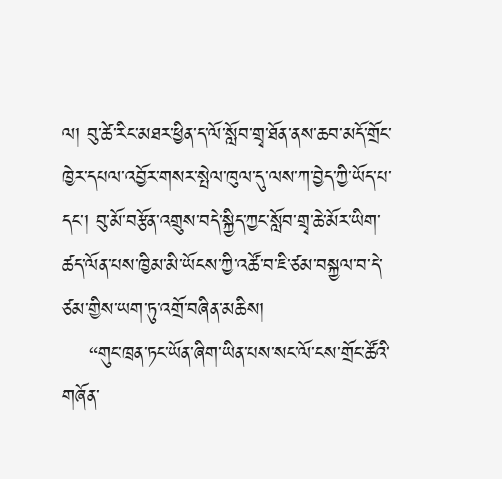ལ། བུ་ཚེ་རིང་མཐར་ཕྱིན་ད་ལོ་སློབ་གྲྭ་ཐོན་ནས་ཆབ་མདོ་གྲོང་ཁྱེར་དཔལ་འབྱོར་གསར་སྤེལ་ཁུལ་དུ་ལས་ཀ་བྱེད་ཀྱི་ཡོད་པ་དང་། བུ་མོ་བརྩོན་འགྲུས་བདེ་སྐྱིད་ཀྱང་སློབ་གྲྭ་ཆེ་མོར་ཡིག་ཚད་ལོན་པས་ཁྱིམ་མི་ཡོངས་ཀྱི་འཚོ་བ་ཇི་ཙམ་བསྐྱལ་བ་དེ་ཙམ་གྱིས་ཡག་ཏུ་འགྲོ་བཞིན་མཆིས།
    “གུང་ཁྲན་ཏང་ཡོན་ཞིག་ཡིན་པས་སང་ལོ་ངས་གྲོང་ཚོའི་གཞོན་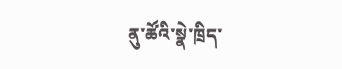ནུ་ཚོའི་སྣེ་ཁྲིད་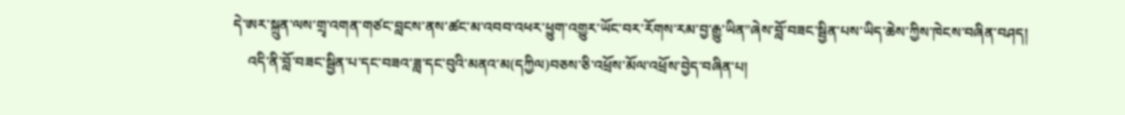དེ་ཨར་སྐྲུན་ལས་གྲྭ་འགན་གཙང་བླངས་ནས་ཚང་མ་འབབ་འཕར་ཕྱུག་འགྱུར་ཡོང་བར་རོགས་རམ་བྱ་རྒྱུ་ཡིན”ཞེས་བློ་བཟང་སྦྱིན་པས་ཡིད་ཆེས་ཀྱིས་ཁེངས་བཞིན་བཤད།
    འདི་ནི་བློ་བཟང་སྦྱིན་པ་དང་བཟའ་ཟླ་དང་བུའི་མནའ་མ(དཀྱིལ)བཅས་ཅི་འཕྲོས་མོལ་འཕྲོས་བྱེད་བཞིན་པ།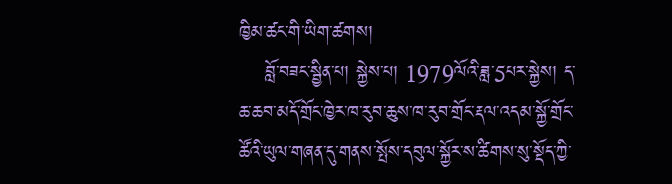ཁྱིམ་ཚང་གི་ཡིག་ཚགས།
    བློ་བཟང་སྦྱིན་པ། སྐྱེས་པ། 1979ལོའི་ཟླ་5པར་སྐྱེས། ད་ཆ་ཆབ་མདོ་གྲོང་ཁྱེར་ཁ་རུབ་ཆུས་ཁ་རུབ་གྲོང་རྡལ་འདམ་སྐྱོ་གྲོང་ཚོའི་ཡུལ་གཞན་དུ་གནས་སྤོས་དབུལ་སྐྱོར་ས་ཚིགས་སུ་སྡོད་ཀྱི་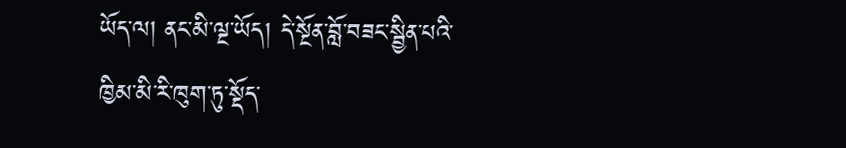ཡོད་ལ། ནང་མི་ལྔ་ཡོད། དེ་སྔོན་བློ་བཟང་སྦྱིན་པའི་ཁྱིམ་མི་རི་ཁུག་ཏུ་སྡོད་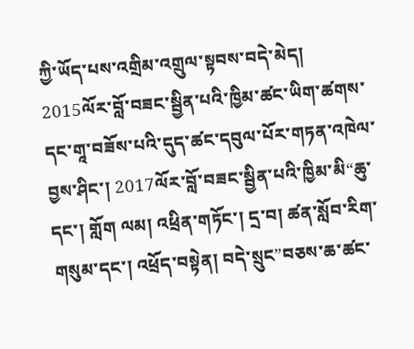ཀྱི་ཡོད་པས་འགྲིམ་འགྲུལ་སྟབས་བདེ་མེད། 2015ལོར་བློ་བཟང་སྦྱིན་པའི་ཁྱིམ་ཚང་ཡིག་ཚགས་དང་གཱ་བཟོས་པའི་དུད་ཚང་དབུལ་པོར་གཏན་འཁེལ་བྱས་ཤིང་། 2017ལོར་བློ་བཟང་སྦྱིན་པའི་ཁྱིམ་མི“ཆུ་དང་། གློག ལམ། འཕྲིན་གཏོང་། དྲ་བ། ཚན་སློབ་རིག་གསུམ་དང་། འཕྲོད་བསྟེན། བདེ་སྲུང”བཅས་ཆ་ཚང་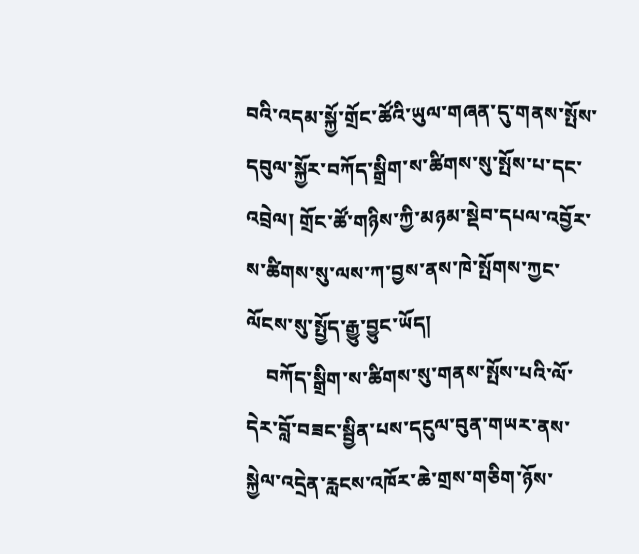བའི་འདམ་སྐྱོ་གྲོང་ཚོའི་ཡུལ་གཞན་དུ་གནས་སྤོས་དབུལ་སྐྱོར་བཀོད་སྒྲིག་ས་ཚིགས་སུ་སྤོས་པ་དང་འབྲེལ། གྲོང་ཚོ་གཉིས་ཀྱི་མཉམ་སྡེབ་དཔལ་འབྱོར་ས་ཚིགས་སུ་ལས་ཀ་བྱས་ནས་ཁེ་སྤོགས་ཀྱང་ལོངས་སུ་སྤྱོད་རྒྱུ་བྱུང་ཡོད།
    བཀོད་སྒྲིག་ས་ཚིགས་སུ་གནས་སྤོས་པའི་ལོ་དེར་བློ་བཟང་སྦྱིན་པས་དངུལ་བུན་གཡར་ནས་སྐྱེལ་འདྲེན་རླངས་འཁོར་ཆེ་གྲས་གཅིག་ཉོས་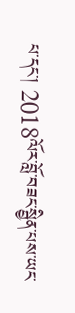པ་དང་། 2018ལོར་བློ་བཟང་སྦྱིན་པས་ཡང་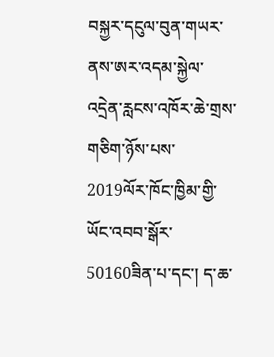བསྐྱར་དངུལ་བུན་གཡར་ནས་ཨར་འདམ་སྐྱེལ་འདྲེན་རླངས་འཁོར་ཆེ་གྲས་གཅིག་ཉོས་པས་2019ལོར་ཁོང་ཁྱིམ་གྱི་ཡོང་འབབ་སྒོར་50160ཟིན་པ་དང་། ད་ཆ་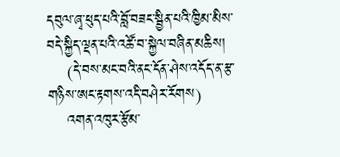དབུལ་ཞྭ་ཕུད་པའི་བློ་བཟང་སྦྱིན་པའི་ཁྱིམ་མིས་བདེ་སྐྱིད་ལྡན་པའི་འཚོ་བ་སྐྱེལ་བཞིན་མཆིས།
    (དེ་བས་མང་བའི་ནང་དོན་ཤེས་འདོད་ན་རྩ་གཉིས་ཨང་རྟགས་འདི་བཤེར་རོགས)
    འགན་འཁུར་རྩོམ་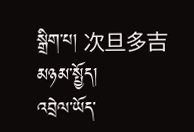སྒྲིག་པ། 次旦多吉
མཉམ་སྤྱོད།
འབྲེལ་ཡོད་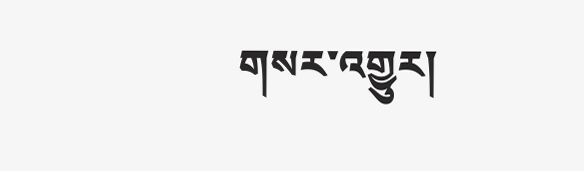གསར་འགྱུར།